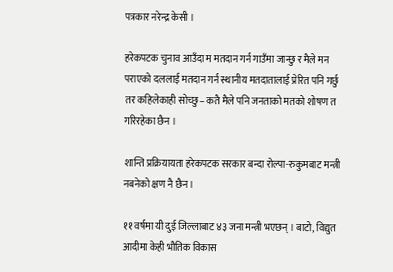पत्रकार नरेन्द्र केसी ।

हरेकपटक चुनाव आउँदा म मतदान गर्न गाउँमा जान्छु र मैले मन पराएको दललाई मतदान गर्न स्थानीय मतदातालाई प्रेरित पनि गर्छु तर कहिलेकाही सोच्छु– कतै मैले पनि जनताको मतको शोषण त गरिरहेका छैन ।

शान्ति प्रक्रियायता हरेकपटक सरकार बन्दा रोल्पा-रुकुमबाट मन्त्री नबनेको क्षण नै छैन ।

११ वर्षमा यी दुई जिल्लाबाट ४३ जना मन्त्री भएछन् । बाटो, विद्युत आदीमा केही भौतिक विकास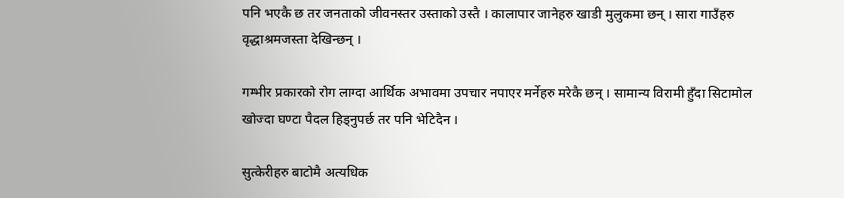पनि भएकै छ तर जनताको जीवनस्तर उस्ताको उस्तै । कालापार जानेहरु खाडी मुलुकमा छन् । सारा गाउँहरु वृद्धाश्रमजस्ता देखिन्छन् ।

गम्भीर प्रकारको रोग लाग्दा आर्थिक अभावमा उपचार नपाएर मर्नेहरु मरेकै छन् । सामान्य विरामी हुँदा सिटामोल खोज्दा घण्टा पैदल हिड्नुपर्छ तर पनि भेटिदैन ।

सुत्केरीहरु बाटोमै अत्यधिक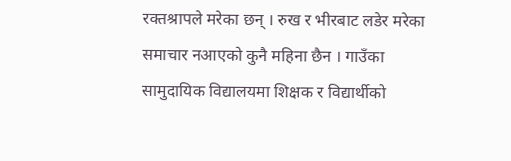रक्तश्रापले मरेका छन् । रुख र भीरबाट लडेर मरेका समाचार नआएको कुनै महिना छैन । गाउँका सामुदायिक विद्यालयमा शिक्षक र विद्यार्थीको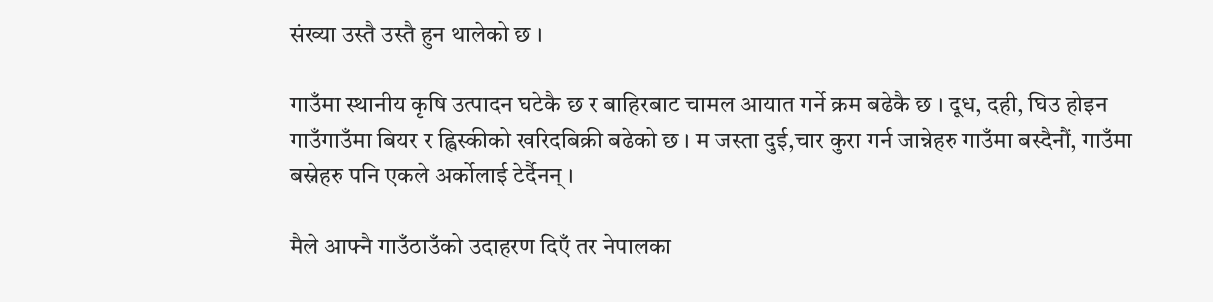संख्या उस्तै उस्तै हुन थालेको छ ।

गाउँमा स्थानीय कृषि उत्पादन घटेकै छ र बाहिरबाट चामल आयात गर्ने क्रम बढेकै छ । दूध, दही, घिउ होइन गाउँगाउँमा बियर र ह्विस्कीको खरिदबिक्री बढेको छ । म जस्ता दुई,चार कुरा गर्न जान्नेहरु गाउँमा बस्दैनौं, गाउँमा बस्नेहरु पनि एकले अर्कोलाई टेर्दैनन् ।

मैले आफ्नै गाउँठाउँको उदाहरण दिएँ तर नेपालका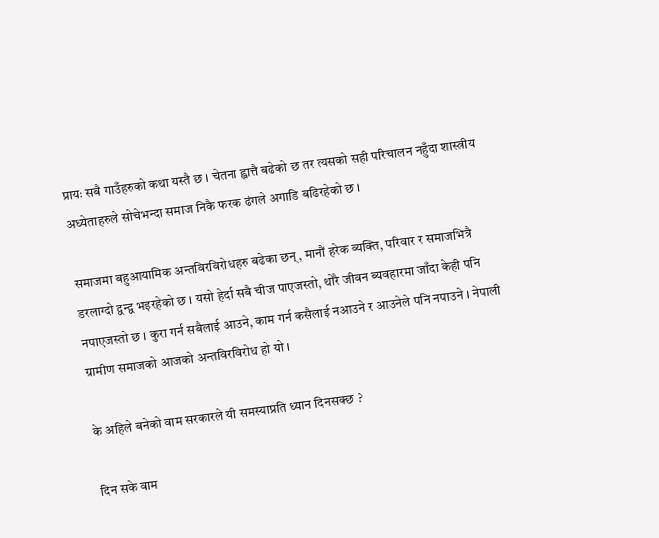प्रायः सबै गाउँहरुको कथा यस्तै छ । चेतना ह्वात्तै बढेको छ तर त्यसको सही परिचालन नहुँदा शास्त्रीय अध्येताहरुले सोचेभन्दा समाज निकै फरक ढंगले अगाडि बढिरहेको छ ।

समाजमा बहुआयामिक अन्तविरविरोधहरु बढेका छन्, मानौं हरेक व्यक्ति, परिवार र समाजभित्रै डरलाग्दो द्वन्द्व भइरहेको छ । यसो हेर्दा सबै चीज पाएजस्तो, थोरै जीवन ब्यवहारमा जाँदा केही पनि नपाएजस्तो छ । कुरा गर्न सबैलाई आउने, काम गर्न कसैलाई नआउने र आउनेले पनि नपाउने । नेपाली ग्रामीण समाजको आजको अन्तविरविरोध हो यो ।

के अहिले बनेको वाम सरकारले यी समस्याप्रति ध्यान दिनसक्छ ?

दिन सके वाम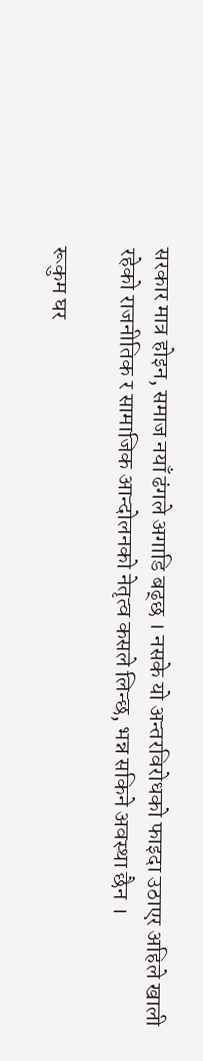सरकार मात्र होइन, समाज नयाँ ढंगले अगाडि बढ्छ । नसके यो अन्तरविरोधको फाइदा उठाएर अहिले खाली रहेको राजनीतिक र सामाजिक आन्दोलनको नेतृत्व कसले लिन्छ, भन्न सकिने अवस्था छैन ।

रूकुम घर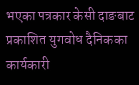भएका पत्रकार केसी दाङबाट प्रकाशित युगवोध दैनिकका कार्यकारी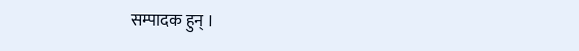सम्पादक हुन् ।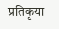प्रतिकृया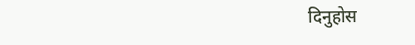दिनुहोस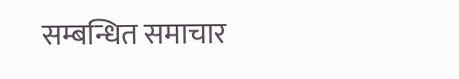सम्बन्धित समाचार